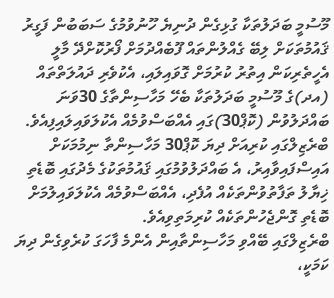މޫސުމީ ބަދަލުތަކާ ގުޅިގެން ދުނިޔެ ހޫނުވުމުގެ ސަބަބުން ފަގީރު ޤައުމުތަކަށް ލިބޭ ގެއްލުންތައް ފޫބެއްދުމަށް ފޯރުކޮށްދޭ މާލީ އެހީތެރިކަން އިތުރު ކުރުމަށް ގޮވައިލައި، އެކުވެރި ދައުލަތްތައް (އދ)ގެ މޫސުމީ ބަދަލުތަކާ ބެހޭ މަހާސިންތާގެ 30ވަނަ ބައްދަލުވުން (ކޮޕް30)ގައި އެއްބަސްވުމެއް އެކުލަވައިލައިފިއެވެ. ބްރެޒިލްގައި ކުރިއަށް ދިޔަ ކޮޕް30 މަހާސިންތާ ނިމުމަކަށް އައިސްފައިވާއިރު، އެ ބައްދަލުވުމުގައި ޤައުމުތަކުގެ މެދުގައި ބޮޑެތި ޚިޔާލު ތަފާތުވުންތަކެއް އުފެދި، އެއްބަސްވުމެއް އެކުލަވައިލުމަށް ބޮޑެތި ގޮންޖެހުންތަކެއް ކުރިމަތިވިއެވެ.
ބްރެޒިލްގައި ބޭއްވި މަހާސިންތާއިން އެންމެ ފާހަގަ ކުރެވިގެން ދިޔަ ކަމަކީ،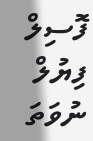ފޮސިލް ފިޔުލް ނުވަތަ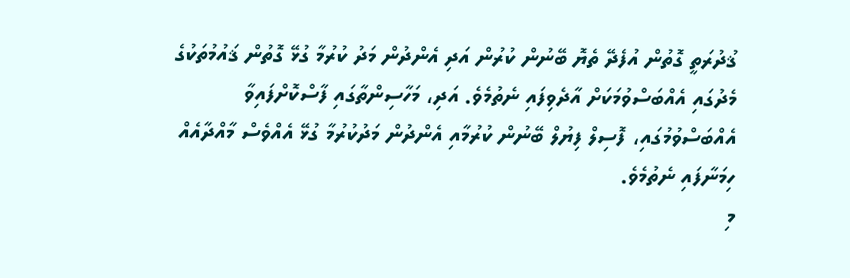ޤުދުރަތީ ގޮތުން އުފެދޭ ތެޔޮ ބޭނުން ކުރުން އަދި އެންދުން މަދު ކުރުމާ ގުޅޭ ގޮތުން ޤައުމުތަކުގެ މެދުގައި އެއްބަސްވުމަކަށް އާދެވިފައި ނެތުމެވެ. އަދި، މަހާސިންތާގައި ފާސްކޮށްފައިވާ އެއްބަސްވުމުގައި، ފޮސިލް ފިޔުލް ބޭނުން ކުރުމާއި އެންދުން މަދުކުރުމާ ގުޅޭ އެއްވެސް މާއްދާއެއް ހިމަނާފައި ނެތުމެވެ.
މި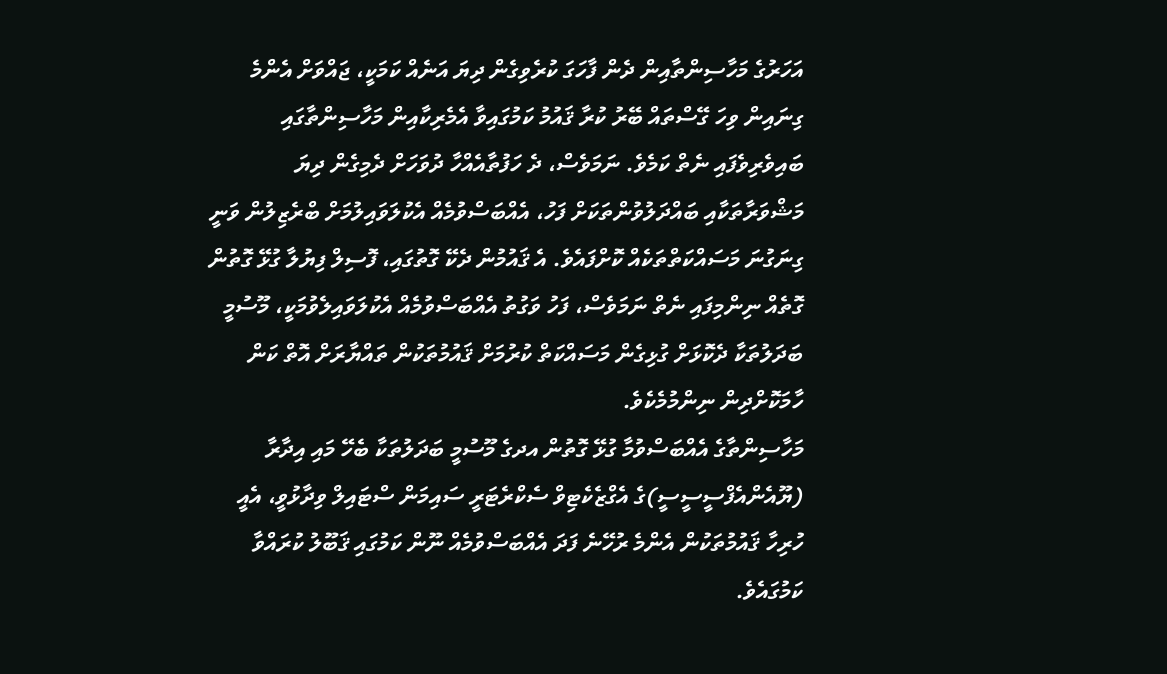އަހަރުގެ މަހާސިންތާއިން ދެން ފާހަގަ ކުރެވިގެން ދިޔަ އަނެއް ކަމަކީ، ޖައްވަށް އެންމެ ގިނައިން ވިހަ ގޭސްތައް ބޭރު ކުރާ ޤައުމު ކަމުގައިވާ އެމެރިކާއިން މަހާސިންތާގައި ބައިވެރިވެފައި ނެތް ކަމެވެ. ނަމަވެސް، ދެ ހަފުތާއެއްހާ ދުވަހަށް ދެމިގެން ދިޔަ މަޝްވަރާތަކާއި ބައްދަލުވުންތަކަށް ފަހު، އެއްބަސްވުމެއް އެކުލަވައިލުމަށް ބްރެޒިލުން ވަނީ ގިނަގުނަ މަސައްކަތްތަކެއް ކޮށްފައެވެ. އެ ޤައުމުން ދެކޭ ގޮތުގައި، ފޮސިލް ފިޔުލާ ގުޅޭ ގޮތުން ގޮތެއް ނިންމިފައި ނެތް ނަމަވެސް، ފަހު ވަގުތު އެއްބަސްވުމެއް އެކުލަވައިލެވުމަކީ، މޫސުމީ ބަދަލުތަކާ ދެކޮޅަށް ގުޅިގެން މަސައްކަތް ކުރުމަށް ޤައުމުތަކުން ތައްޔާރަށް އޮތް ކަން ހާމަކޮށްދިން ނިންމުމެކެވެ.
މަހާސިންތާގެ އެއްބަސްވުމާ ގުޅޭ ގޮތުން އދގެ މޫސުމީ ބަދަލުތަކާ ބެހޭ މައި އިދާރާ (ޔޫއެންއެފްސީސީސީ)ގެ އެގްޒެކެޓިވް ސެކްރެޓަރީ ސައިމަން ސްޓައިލް ވިދާޅުވީ، އެއީ ހުރިހާ ޤައުމުތަކުން އެންމެ ރުހޭނެ ފަދަ އެއްބަސްވުމެއް ނޫން ކަމުގައި ޤަބޫލު ކުރައްވާ ކަމުގައެވެ.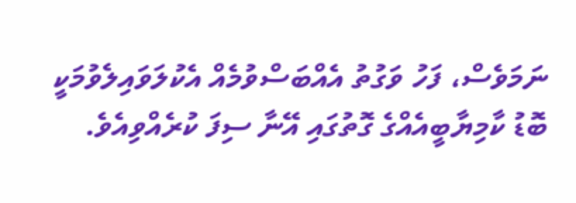ނަމަވެސް، ފަހު ވަގުތު އެއްބަސްވުމެއް އެކުލަވައިލެވުމަކީ ބޮޑު ކާމިޔާބީއެއްގެ ގޮތުގައި އޭނާ ސިފަ ކުރެއްވިއެވެ.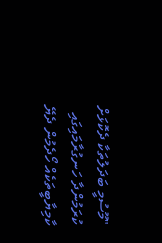"މޫސުމީ ބަދަލުތަކާ ދެކޮޅަށް ކުރަމުންދާ ހަނގުރާމައިގައި ކާމިޔާބީތަކެއް ހޯދެމުން ދެޔޭ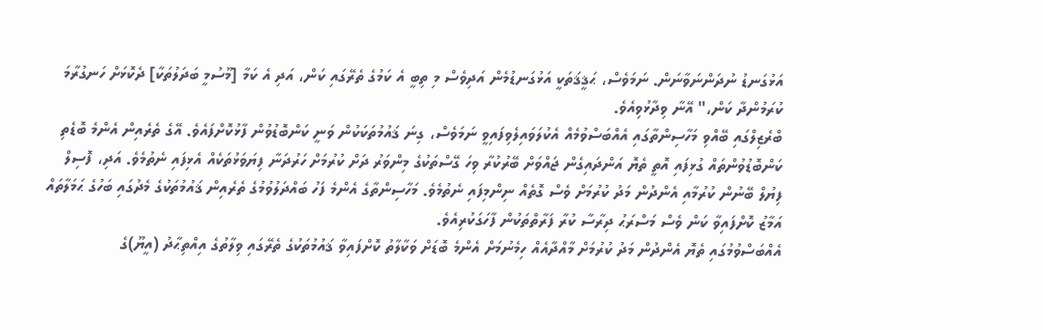އަޅުގަނޑު ނުދަންނަވާނަން. ނަމަވެސް، ޙަޤީޤަތަކީ އަޅުގަނޑުމެން އަދިވެސް މި ތިބީ އެ ކަމުގެ ތެރޭގައި ކަން، އަދި އެ ކަމާ [މޫސުމީ ބަދަލުތަކާ] ދެކޮޅަށް ހަނގުރާމަ ކުރަމުންދާ ކަން،" އޭނާ ވިދާޅުވިއެވެ.
ބްރެޒިލްގައި ބޭއްވި މަހާސިންތާގައި އެއްބަސްވުމެއް އެކުލަވައިލެވިފައިވީ ނަމަވެސް، ގިނަ ޤައުމުތަކަކުން ވަނީ ކަންބޮޑުވުން ފާޅުކޮށްފައެވެ. އޭގެ ތެރެއިން އެންމެ ބޮޑެތި ކަންބޮޑުވުންތައް ގުޅިފައި އޮތީ ތެޔޮ އަންދައިގެން ޖައްވަށް ބޭރުކުރާ ވިހަ ގޭސްތަކުގެ މިންވަރު ދަށް ކުރުމަށް ހަރުދަނާ ފިޔަވަޅުތަކެއް އެޅިފައި ނެތުމެވެ. އަދި، ފޮސިލް ފިޔުލް ބޭނުން ކުރުމާއި އެންދުން މަދު ކުރުމަށް ވެސް ގޮތެއް ނިންމިފައި ނެތުމެވެ. މަހާސިންތާގެ އެންމެ ފަހު ބައްދަލުވުމުގެ ތެރެއިން ޤައުމުތަކުގެ މެދުގައި ބަހުގެ ޙަމަލާތައް އަމާޒު ކޮށްފައިވާ ކަން ވެސް މަސްރަޙު ދިރާސާ ކުރާ ފަރާތްތަކުން ފާހަގަކުރިއެވެ.
އެއްބަސްވުމުގައި ތެޔޮ އެންދުން މަދު ކުރުމަށް މާއްދާއެއް ހިމެނުމަށް އެންމެ ބޮޑަށް ވަކާލާތު ކޮށްފައިވާ ޤައުމުތަކުގެ ތެރޭގައި ވިލާތުގެ އިއްތިޙާދު (އީޔޫ)ގެ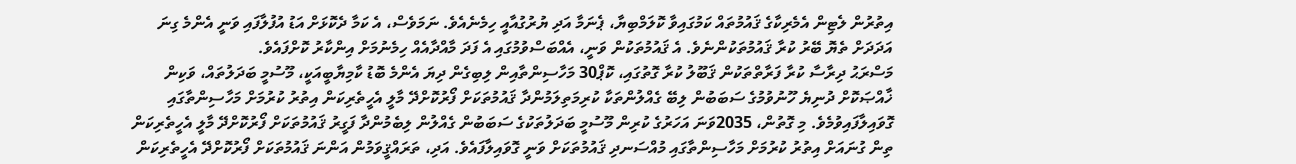އިތުރުން ލެޓިން އެމެރިކާގެ ޤައުމުތައް ކަމުގައިވާ ކޮލަމްބިޔާ، ޕެނަމާ އަދި ޔުރުގުއާއީ ހިމެނެއެވެ. ނަމަވެސް، އެ ކަމާ ދެކޮޅަށް އަޑު އުފުލާފައި ވަނީ އެންމެ ގިނަ އަދަދަށް ތެޔޮ ބޭރު ކުރާ ޤައުމުތަކުންނެވެ. އެ ޤައުމުތަކުން ވަނީ، އެއްބަސްވުމުގައި އެ ފަދަ މާއްދާއެއް ހިމެނުމަށް އިންކާރު ކޮށްފައެވެ.
މަސްރަޙު ދިރާސާ ކުރާ ފަރާތްތަކުން ޤަބޫލު ކުރާ ގޮތުގައި، ކޮޕް30 މަހާސިންތާއިން ލިބިގެން ދިޔަ އެންމެ ބޮޑު ކާމިޔާބީއަކީ، މޫސުމީ ބަދަލުތައް، ވަކިން ޚާއްޞަކޮށް ދުނިޔެ ހޫނުވުމުގެ ސަބަބުން ލިބޭ ގެއްލުންތަކާ ކުރިމަތިލަމުންދާ ޤައުމުތަކަށް ފޯރުކޮށްދޭ މާލީ އެހީތެރިކަން އިތުރު ކުރުމަށް މަހާސިންތާގައި ގޮވައިލާފައިވުމެވެ. މި ގޮތުން، 2035ވަނަ އަހަރުގެ ކުރިން މޫސުމީ ބަދަލުތަކުގެ ސަބަބުން ގެއްލުން ލިބެމުންދާ ފަގީރު ޤައުމުތަކަށް ފޯރުކޮށްދޭ މާލީ އެހީތެރިކަން ތިން ގުނައަށް އިތުރު ކުރުމަށް މަހާސިންތާގައި މުއްސަނދި ޤައުމުތަކަށް ވަނީ ގޮވައިލާފައެވެ. އަދި، ތަރައްޤީވަމުން އަންނަ ޤައުމުތަކަށް ފޯރުކޮށްދޭ އެހީތެރިކަން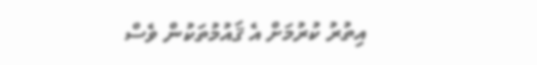އިތުރު ކުރުމަށް އެ ޤައުމުތަކުން ވެސް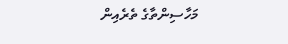މަހާސިންތާގެ ތެރެއިން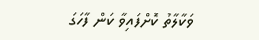ވަކާލާތު ކޮށްފައިވާ ކަން ފާހަގަ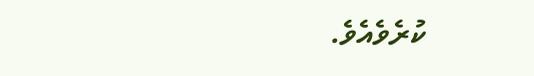ކުރެވެއެވެ.